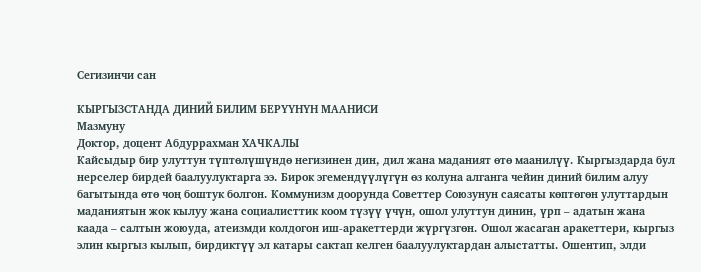Сегизинчи сан

КЫРГЫЗСТАНДА ДИНИЙ БИЛИМ БЕРҮҮНҮН МААНИСИ
Мазмуну
Доктор, доцент Абдуррахман ХАЧКАЛЫ
Кайсыдыр бир улуттун түптөлүшүндө негизинен дин, дил жана маданият өтө маанилүү. Кыргыздарда бул нерселер бирдей баалуулуктарга ээ. Бирок эгемендүүлүгүн өз колуна алганга чейин диний билим алуу багытында өтө чоң боштук болгон. Коммунизм доорунда Советтер Союзунун саясаты көптөгөн улуттардын маданиятын жок кылуу жана социалисттик коом түзүү үчүн, ошол улуттун динин, үрп – адатын жана каада – салтын жоюуда, атеизмди колдогон иш-аракеттерди жүргүзгөн. Ошол жасаган аракеттери, кыргыз элин кыргыз кылып, бирдиктүү эл катары сактап келген баалуулуктардан алыстатты. Ошентип, элди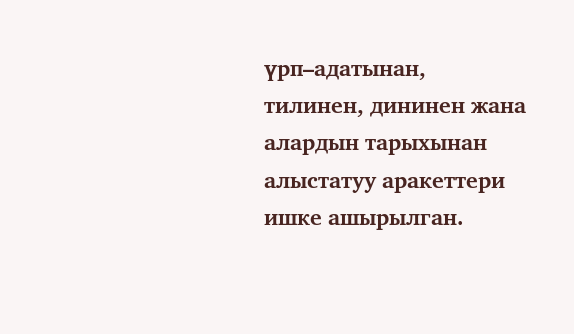үрп–адатынан, тилинен, дининен жана алардын тарыхынан алыстатуу аракеттери ишке ашырылган.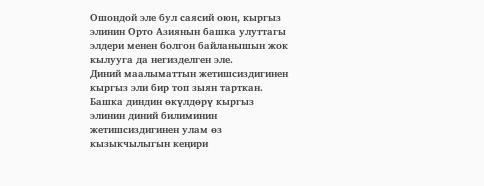Ошондой эле бул саясий оюн, кыргыз элинин Орто Азиянын башка улуттагы элдери менен болгон байланышын жок кылууга да негизделген эле.
Диний маалыматтын жетишсиздигинен кыргыз эли бир топ зыян тарткан. Башка диндин өкүлдөрү кыргыз элинин диний билиминин жетишсиздигинен улам өз кызыкчылыгын кеңири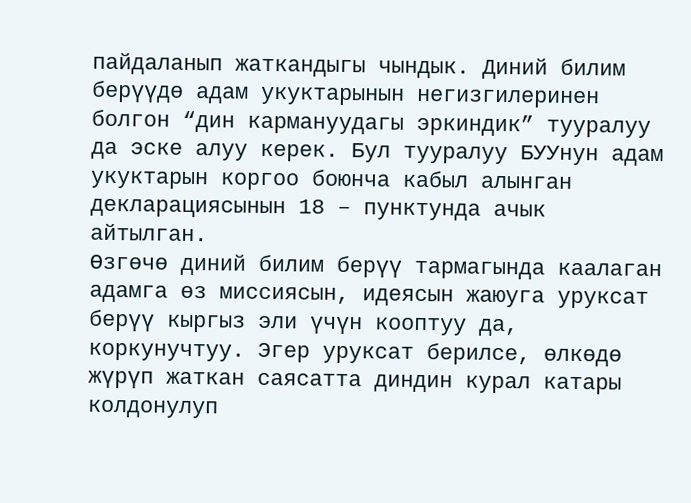пайдаланып жаткандыгы чындык. Диний билим берүүдө адам укуктарынын негизгилеринен болгон “дин кармануудагы эркиндик” тууралуу да эске алуу керек. Бул тууралуу БУУнун адам укуктарын коргоо боюнча кабыл алынган декларациясынын 18 – пунктунда ачык айтылган.
Өзгөчө диний билим берүү тармагында каалаган адамга өз миссиясын, идеясын жаюуга уруксат берүү кыргыз эли үчүн кооптуу да, коркунучтуу. Эгер уруксат берилсе, өлкөдө жүрүп жаткан саясатта диндин курал катары колдонулуп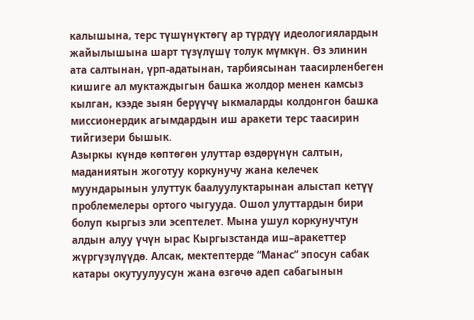калышына, терс түшүнүктөгү ар түрдүү идеологиялардын жайылышына шарт түзүлүшү толук мүмкүн. Өз элинин ата салтынан, үрп-адатынан, тарбиясынан таасирленбеген кишиге ал муктаждыгын башка жолдор менен камсыз кылган, кээде зыян берүүчү ыкмаларды колдонгон башка миссионердик агымдардын иш аракети терс таасирин тийгизери бышык.
Азыркы күндө көптөгөн улуттар өздөрүнүн салтын, маданиятын жоготуу коркунучу жана келечек муундарынын улуттук баалуулуктарынан алыстап кетүү проблемелеры ортого чыгууда. Ошол улуттардын бири болуп кыргыз эли эсептелет. Мына ушул коркунучтун алдын алуу үчүн ырас Кыргызстанда иш–аракеттер жүргүзүлүүдө. Алсак, мектептерде “Манас” эпосун сабак катары окутуулуусун жана өзгөчө адеп сабагынын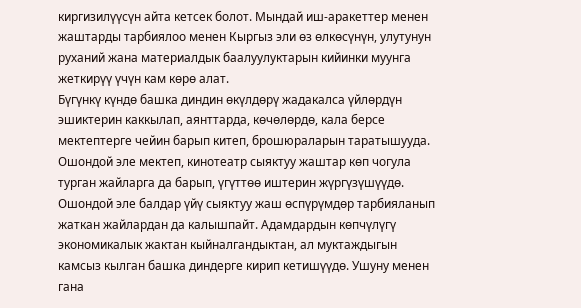киргизилүүсүн айта кетсек болот. Мындай иш-аракеттер менен жаштарды тарбиялоо менен Кыргыз эли өз өлкөсүнүн, улутунун руханий жана материалдык баалуулуктарын кийинки муунга жеткирүү үчүн кам көрө алат.
Бүгүнкү күндө башка диндин өкүлдөрү жадакалса үйлөрдүн эшиктерин каккылап, аянттарда, көчөлөрдө, кала берсе мектептерге чейин барып китеп, брошюраларын таратышууда. Ошондой эле мектеп, кинотеатр сыяктуу жаштар көп чогула турган жайларга да барып, үгүттөө иштерин жүргүзүшүүдө. Ошондой эле балдар үйү сыяктуу жаш өспүрүмдөр тарбияланып жаткан жайлардан да калышпайт. Адамдардын көпчүлүгү экономикалык жактан кыйналгандыктан, ал муктаждыгын камсыз кылган башка диндерге кирип кетишүүдө. Ушуну менен гана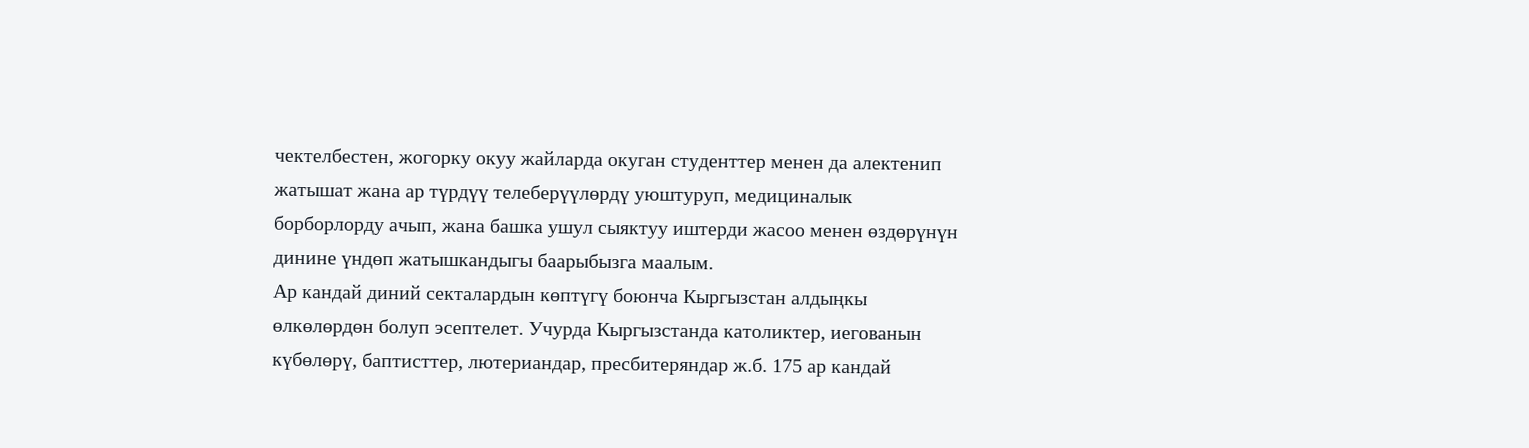чектелбестен, жогорку окуу жайларда окуган студенттер менен да алектенип жатышат жана ар түрдүү телеберүүлөрдү уюштуруп, медициналык борборлорду ачып, жана башка ушул сыяктуу иштерди жасоо менен өздөрүнүн динине үндөп жатышкандыгы баарыбызга маалым.
Ар кандай диний секталардын көптүгү боюнча Кыргызстан алдыңкы өлкөлөрдөн болуп эсептелет. Учурда Кыргызстанда католиктер, иегованын күбөлөрү, баптисттер, лютериандар, пресбитеряндар ж.б. 175 ар кандай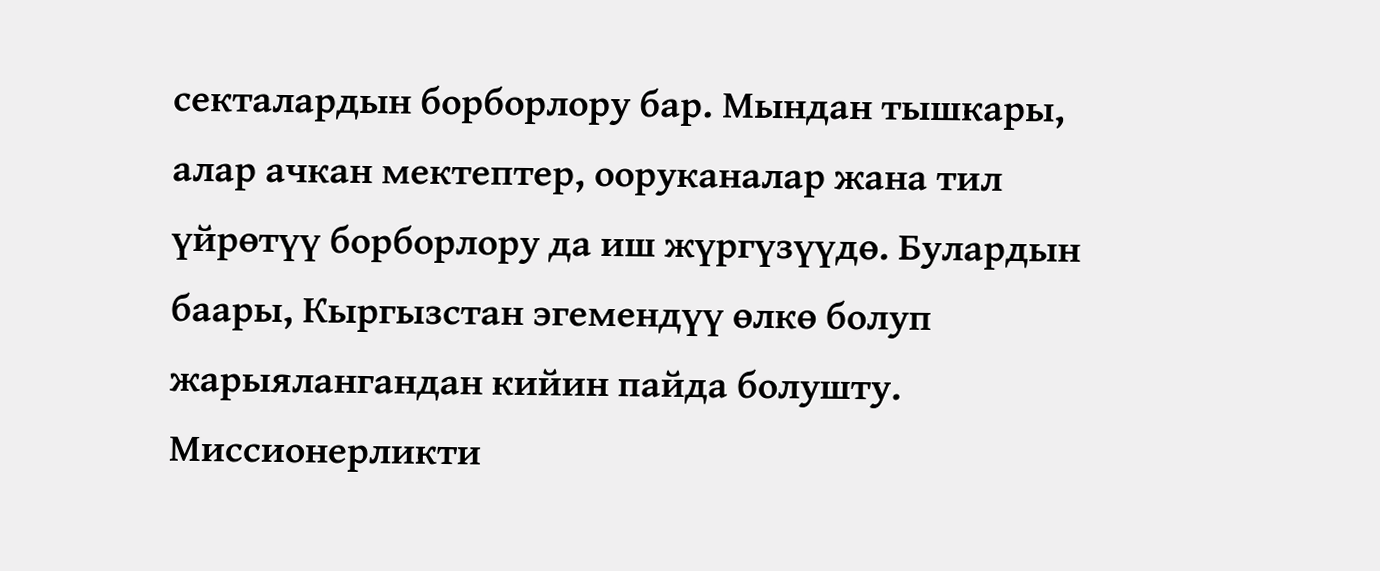секталардын борборлору бар. Мындан тышкары, алар ачкан мектептер, ооруканалар жана тил үйрөтүү борборлору да иш жүргүзүүдө. Булардын баары, Кыргызстан эгемендүү өлкө болуп жарыялангандан кийин пайда болушту.
Миссионерликти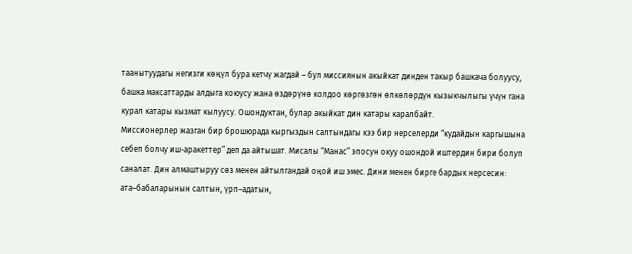таанытуудагы негизги көңүл бура кетчү жагдай – бул миссиянын акыйкат динден такыр башкача болуусу, башка максаттарды алдыга коюусу жана өздөрүнө колдоо көргөзгөн өлкөлөрдүн кызыкчылыгы үчүн гана курал катары кызмат кылуусу. Ошондуктан, булар акыйкат дин катары каралбайт.
Миссионерлер жазган бир брошюрада кыргыздын салтындагы кээ бир нерселерди “кудайдын каргышына себеп болчу иш-аракеттер” деп да айтышат. Мисалы “Манас” эпосун окуу ошондой иштердин бири болуп саналат. Дин алмаштыруу сөз менен айтылгандай оңой иш эмес. Дини менен бирге бардык нерсесин: ата–бабаларынын салтын, үрп–адатын,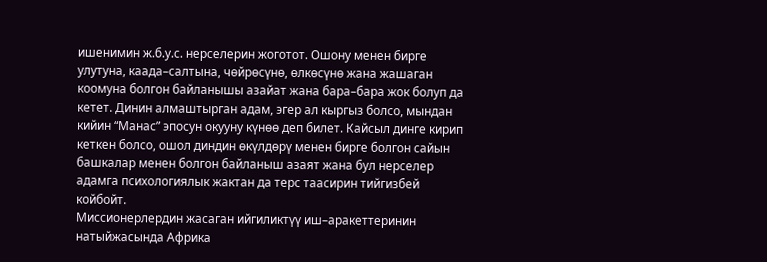ишенимин ж.б.у.с. нерселерин жоготот. Ошону менен бирге улутуна, каада–салтына, чөйрөсүнө, өлкөсүнө жана жашаган коомуна болгон байланышы азайат жана бара–бара жок болуп да кетет. Динин алмаштырган адам, эгер ал кыргыз болсо, мындан кийин “Манас” эпосун окууну күнөө деп билет. Кайсыл динге кирип кеткен болсо, ошол диндин өкүлдөрү менен бирге болгон сайын башкалар менен болгон байланыш азаят жана бул нерселер адамга психологиялык жактан да терс таасирин тийгизбей койбойт.
Миссионерлердин жасаган ийгиликтүү иш–аракеттеринин натыйжасында Африка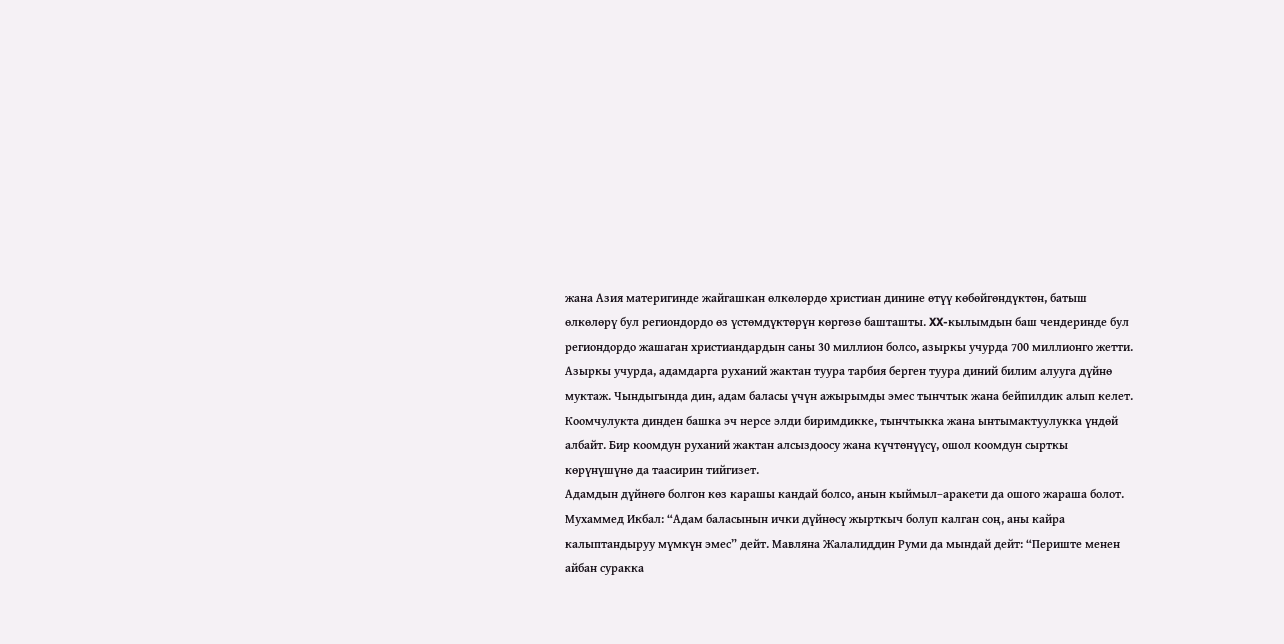жана Азия материгинде жайгашкан өлкөлөрдө христиан динине өтүү көбөйгөндүктөн, батыш өлкөлөрү бул региондордо өз үстөмдүктөрүн көргөзө башташты. XX-кылымдын баш чендеринде бул региондордо жашаган христиандардын саны 30 миллион болсо, азыркы учурда 700 миллионго жетти.
Азыркы учурда, адамдарга руханий жактан туура тарбия берген туура диний билим алууга дүйнө муктаж. Чындыгында дин, адам баласы үчүн ажырымды эмес тынчтык жана бейпилдик алып келет. Коомчулукта динден башка эч нерсе элди биримдикке, тынчтыкка жана ынтымактуулукка үндөй албайт. Бир коомдун руханий жактан алсыздоосу жана күчтөнүүсү, ошол коомдун сырткы көрүнүшүнө да таасирин тийгизет.
Адамдын дүйнөгө болгон көз карашы кандай болсо, анын кыймыл–аракети да ошого жараша болот. Мухаммед Икбал: “Адам баласынын ички дүйнөсү жырткыч болуп калган соң, аны кайра калыптандыруу мүмкүн эмес” дейт. Мавляна Жалалиддин Руми да мындай дейт: “Периште менен айбан суракка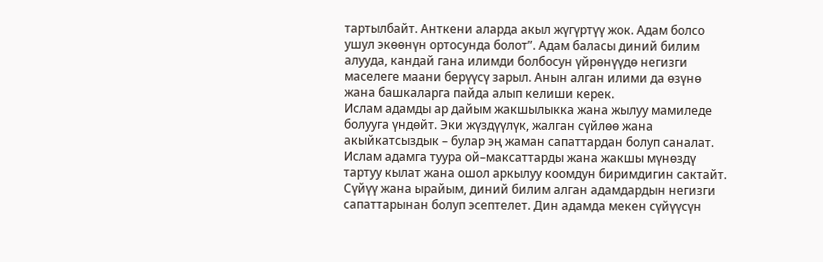тартылбайт. Анткени аларда акыл жүгүртүү жок. Адам болсо ушул экөөнүн ортосунда болот”. Адам баласы диний билим алууда, кандай гана илимди болбосун үйрөнүүдө негизги маселеге маани берүүсү зарыл. Анын алган илими да өзүнө жана башкаларга пайда алып келиши керек.
Ислам адамды ар дайым жакшылыкка жана жылуу мамиледе болууга үндөйт. Эки жүздүүлүк, жалган сүйлөө жана акыйкатсыздык – булар эң жаман сапаттардан болуп саналат. Ислам адамга туура ой–максаттарды жана жакшы мүнөздү тартуу кылат жана ошол аркылуу коомдун биримдигин сактайт. Сүйүү жана ырайым, диний билим алган адамдардын негизги сапаттарынан болуп эсептелет. Дин адамда мекен сүйүүсүн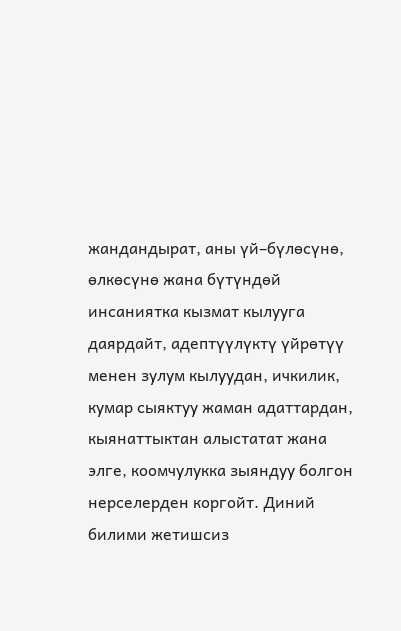жандандырат, аны үй–бүлөсүнө, өлкөсүнө жана бүтүндөй инсаниятка кызмат кылууга даярдайт, адептүүлүктү үйрөтүү менен зулум кылуудан, ичкилик, кумар сыяктуу жаман адаттардан, кыянаттыктан алыстатат жана элге, коомчулукка зыяндуу болгон нерселерден коргойт. Диний билими жетишсиз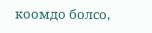коомдо болсо,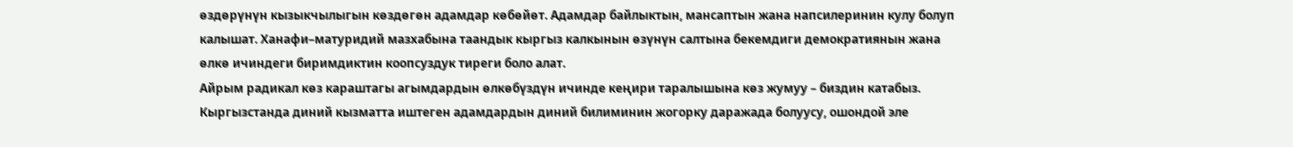өздөрүнүн кызыкчылыгын көздөгөн адамдар көбөйөт. Адамдар байлыктын, мансаптын жана напсилеринин кулу болуп калышат. Ханафи–матуридий мазхабына таандык кыргыз калкынын өзүнүн салтына бекемдиги демократиянын жана өлкө ичиндеги биримдиктин коопсуздук тиреги боло алат.
Айрым радикал көз караштагы агымдардын өлкөбүздүн ичинде кеңири таралышына көз жумуу – биздин катабыз. Кыргызстанда диний кызматта иштеген адамдардын диний билиминин жогорку даражада болуусу, ошондой эле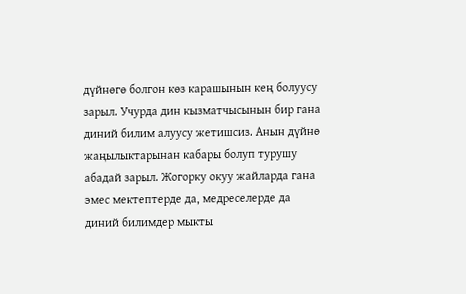дүйнөгө болгон көз карашынын кең болуусу зарыл. Учурда дин кызматчысынын бир гана диний билим алуусу жетишсиз. Анын дүйнө жаңылыктарынан кабары болуп турушу абадай зарыл. Жогорку окуу жайларда гана эмес мектептерде да, медреселерде да диний билимдер мыкты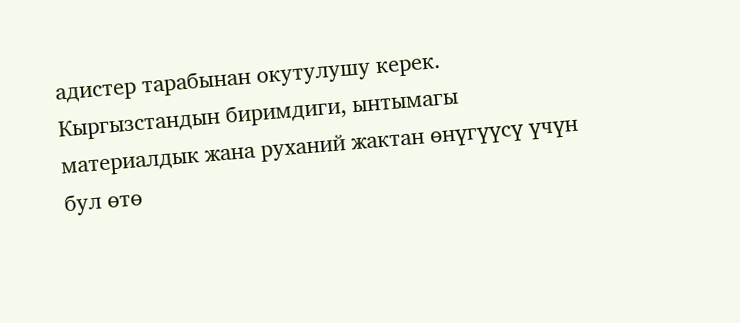адистер тарабынан окутулушу керек. Кыргызстандын биримдиги, ынтымагы материалдык жана руханий жактан өнүгүүсү үчүн бул өтө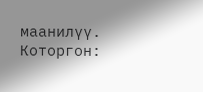маанилүү.
Которгон: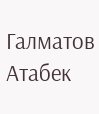Галматов Атабек